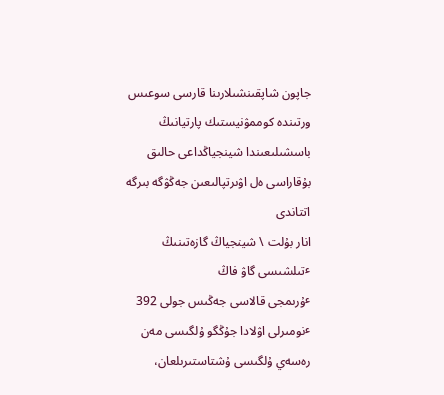جاپون شاپقىنشىلارىنا قارسى سوعىس ورتىندە كوممۋنيستىك پارتيانىڭ باسشىلىعىندا شينجياڭداعى حالىق بۇقاراسى ەل اۋىرتپالىعىن جەڭۋگە بىرگە اتتاندى
انار بۇلت \ شينجياڭ گازەتىنىڭ ٴتىلشىسى گاۋ فاڭ
ٴۇرىمجى قالاسى جەڭىس جولى 392 ٴنومىرلى اۋلادا جۇڭگو ۇلگىسى مەن رەسەي ۇلگىسى ۇشتاستىرىلعان،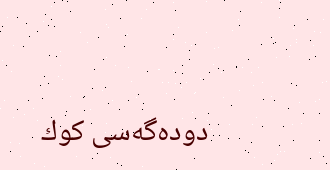دودەگەسى كوك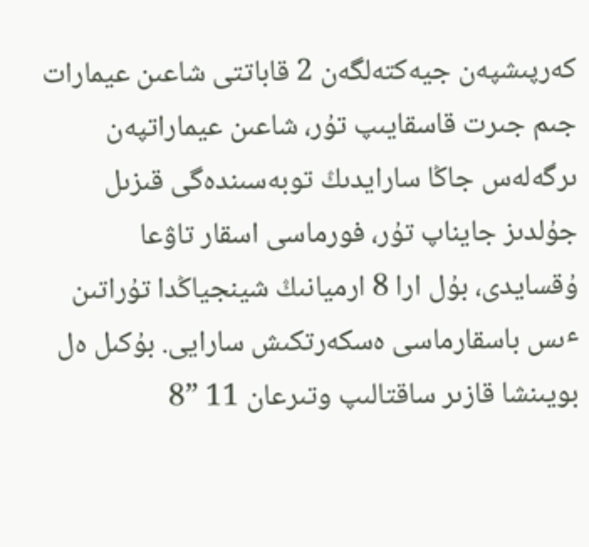كەرپىشپەن جيەكتەلگەن 2 قاباتتى شاعىن عيمارات جىم جىرت قاسقايىپ تۇر، شاعىن عيماراتپەن ىرگەلەس جاڭا سارايدىڭ توبەسىندەگى قىزىل جۇلدىز جايناپ تۇر، فورماسى اسقار تاۋعا ۇقسايدى، بۇل ارا 8 ارميانىڭ شينجياڭدا تۇراتىن ٴىس باسقارماسى ەسكەرتكىش سارايى. بۇكىل ەل بويىنشا قازىر ساقتالىپ وتىرعان 11 ”8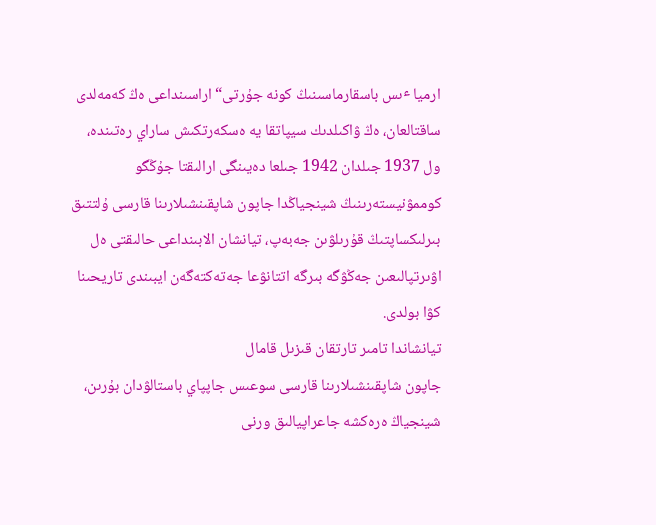ارميا ٴىس باسقارماسىنىڭ كونە جۇرتى“ اراسىنداعى ەڭ كەمەلدى ساقتالعان، ەڭ ۋاكىلدىك سيپاتقا يە ەسكەرتكىش ساراي رەتىندە، ول 1937 جىلدان 1942 جىلعا دەيىنگى ارالىقتا جۇڭگو كوممۋنيستەرىنىڭ شينجياڭدا جاپون شاپقىنشىلارىنا قارسى ۇلتتىق بىرلىكساپتىڭ قۇرىلۋىن جەبەپ، تيانشان الابىنداعى حالىقتى ەل اۋىرتپالىعىن جەڭۋگە بىرگە اتتانۋعا جەتەكتەگەن ايبىندى تاريحىنا كۋا بولدى.
تيانشاندا تامىر تارتقان قىزىل قامال
جاپون شاپقىنشىلارىنا قارسى سوعىس جاپپاي باستالۋدان بۇرىن، شينجياڭ ەرەكشە جاعراپيالىق ورنى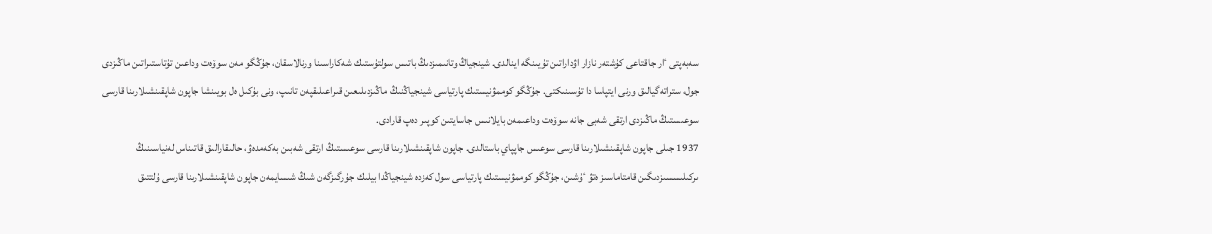سەبەپتى ٴار جاقتاعى كۇشتەر نازار اۋداراتىن تۇيىنگە اينالدى. شينجياڭ وتانىمىزدىڭ باتىس سولتۇستىك شەكاراسىنا ورنالاسقان، جۇڭگو مەن سوۆەت وداعىن تۇتاستىراتىن ماڭىزدى جول، ستراتەگيالىق ورنى ايتپاسا دا تۇسىنىكتى. جۇڭگو كوممۋنيستىك پارتياسى شينجياڭنىڭ ماڭىزدىلىعىن قىراعىلىقپەن تانىپ، ونى بۇكىل ەل بويىنشا جاپون شاپقىنشىلارىنا قارسى سوعىستىڭ ماڭىزدى ارتقى شەبى جانە سوۆەت وداعىمەن بايلانىس جاسايتىن كوپىر دەپ قارادى.
1937 جىلى جاپون شاپقىنشىلارىنا قارسى سوعىس جاپپاي باستالدى. جاپون شاپقىنشىلارىنا قارسى سوعىستىڭ ارتقى شەبىن بەكەمدەۋ، حالىقارالىق قاتىناس لەنياسىنىڭ ىركىلىسسىزدىگىن قامتاماسىز ەتۋ ٴۇشىن، جۇڭگو كوممۋنيستىك پارتياسى سول كەزدە شينجياڭدا بيلىك جۇرگىزگەن شىڭ شىسايمەن جاپون شاپقىنشىلارىنا قارسى ۇلتتىق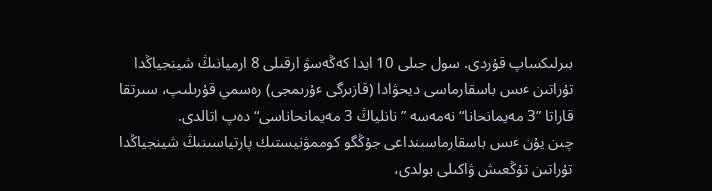بىرلىكساپ قۇردى. سول جىلى 10 ايدا كەڭەسۋ ارقىلى 8 ارميانىڭ شينجياڭدا تۇراتىن ٴىس باسقارماسى ديحۋادا (قازىرگى ٴۇرىمجى) رەسمي قۇرىلىپ، سىرتقا قاراتا ”3 مەيمانحانا“ نەمەسە ”نانلياڭ 3 مەيمانحاناسى“ دەپ اتالدى.
چىن يۇن ٴىس باسقارماسىنداعى جۇڭگو كوممۋنيستىك پارتياسىنىڭ شينجياڭدا تۇراتىن تۇڭعىش ۋاكىلى بولدى،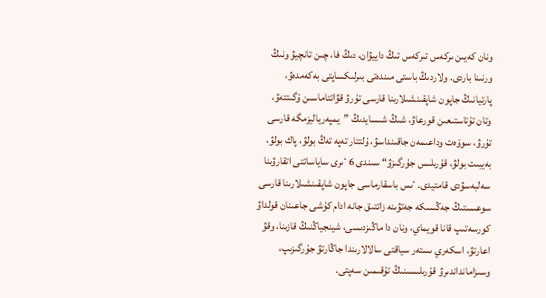ونان كەيىن ىركەس تىركەس تىڭ داييۋان، دىڭ فا، چىن تانچيۋ ونىڭ ورنىنا باردى. ولاردىڭ باستى مىندەتى بىرلىكساپتى بەكەمدەۋ، پارتيانىڭ جاپون شاپقىنشىلارىنا قارسى تۇرۋ قۋاتتاماسىن ۇگىتتەۋ، وتان تۇتاستىعىن قورعاۋ، شىڭ شىسايدىڭ ”يمپەرياليزمگە قارسى تۇرۋ، سوۆەت وداعىمەن جاقىنداسۋ، ۇلتتار تەپە تەڭ بولۋ، پاك بولۋ، بەيبىت بولۋ، قۇرىلىس جۇرگىزۋ“ سىندى 6 ٴىرى ساياساتتى اتقارۋىنا سەلبەسۋدى قامتيدى. ٴىس باسقارماسى جاپون شاپقىنشىلارىنا قارسى سوعىستىڭ جەڭىسكە جەتۋىنە زاتتىق جانە ادام كۇشى جاعىنان قولداۋ كورسەتىپ قانا قويماي، ونان دا ماڭىزدىسى، شينجياڭنىڭ قازىنا، وقۋ اعارتۋ، اسكەري ىستەر سياقتى سالالارىندا جاڭارتۋ جۇرگىزىپ، وسىزامانداندىرۋ قۇرىلىسىنىڭ تۇقىمىن سەپتى.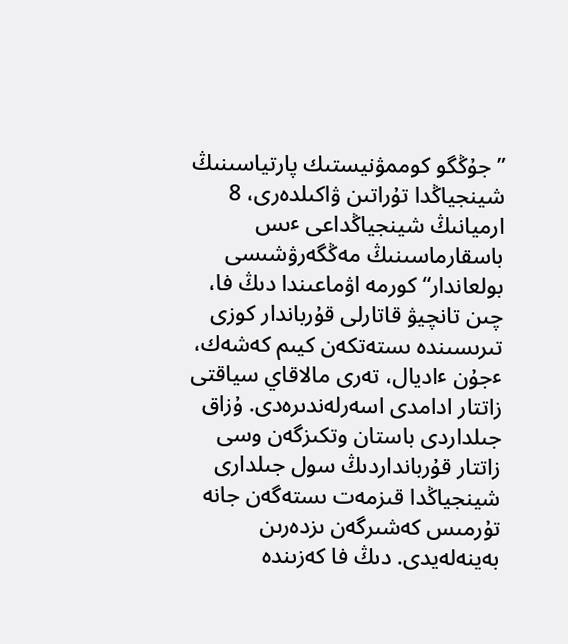”جۇڭگو كوممۋنيستىك پارتياسىنىڭ شينجياڭدا تۇراتىن ۋاكىلدەرى، 8 ارميانىڭ شينجياڭداعى ٴىس باسقارماسىنىڭ مەڭگەرۋشىسى بولعاندار“ كورمە اۋماعىندا دىڭ فا، چىن تانچيۋ قاتارلى قۇرباندار كوزى تىرىسىندە ىستەتكەن كيىم كەشەك، ٴجۇن ٴاديال، تەرى مالاقاي سياقتى زاتتار ادامدى اسەرلەندىرەدى. ۇزاق جىلداردى باستان وتكىزگەن وسى زاتتار قۇربانداردىڭ سول جىلدارى شينجياڭدا قىزمەت ىستەگەن جانە تۇرمىس كەشىرگەن ىزدەرىن بەينەلەيدى. دىڭ فا كەزىندە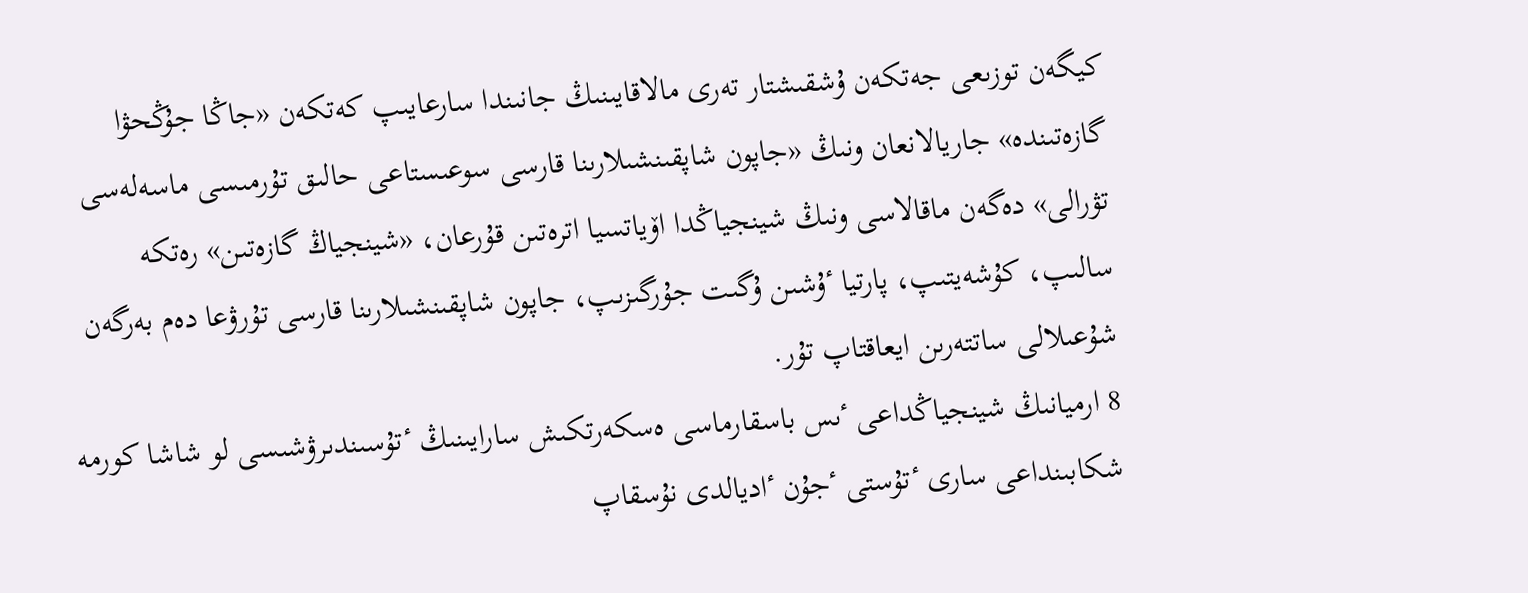كيگەن توزىعى جەتكەن ۇشقىشتار تەرى مالاقايىنىڭ جانىندا سارعايىپ كەتكەن «جاڭا جۇڭحۋا گازەتىندە» جاريالانعان ونىڭ «جاپون شاپقىنشىلارىنا قارسى سوعىستاعى حالىق تۇرمىسى ماسەلەسى تۋرالى» دەگەن ماقالاسى ونىڭ شينجياڭدا اۆياتسيا اترەتىن قۇرعان، «شينجياڭ گازەتىن» رەتكە سالىپ، كۇشەيتىپ، پارتيا ٴۇشىن ۇگىت جۇرگىزىپ، جاپون شاپقىنشىلارىنا قارسى تۇرۋعا دەم بەرگەن شۇعىلالى ساتتەرىن ايعاقتاپ تۇر.
8 ارميانىڭ شينجياڭداعى ٴىس باسقارماسى ەسكەرتكىش سارايىنىڭ ٴتۇسىندىرۋشىسى لو شاشا كورمە شكابىنداعى سارى ٴتۇستى ٴجۇن ٴاديالدى نۇسقاپ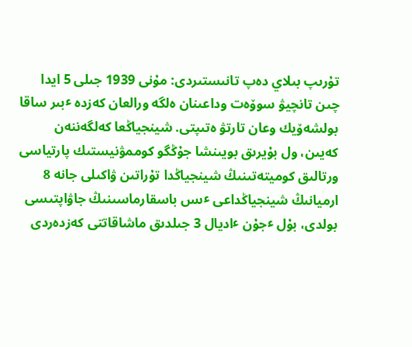تۇرىپ بىلاي دەپ تانىستىردى: مۇنى 1939 جىلى 5 ايدا چىن تانچيۋ سوۆەت وداعىنان ەلگە ورالعان كەزدە ٴبىر ساقا بولشەۆيك وعان تارتۋ ەتىپتى. شينجياڭعا كەلگەننەن كەيىن، ول بۇيرىق بويىنشا جۇڭگو كوممۋنيستىك پارتياسى ورتالىق كوميتەتىنىڭ شينجياڭدا تۇراتىن ۋاكىلى جانە 8 ارميانىڭ شينجياڭداعى ٴىس باسقارماسىنىڭ جاۋاپتىسى بولدى، بۇل ٴجۇن ٴاديال 3 جىلدىق ماشاقاتتى كەزدەردى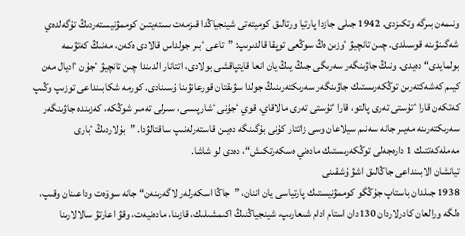ونىمەن بىرگە وتكىزدى. 1942 جىلى جازدا پارتيا ورتالىق كوميتەتى شينجياڭدا قىزمەت ىستەيتىن كوممۋنيستەردىڭ تۇگەلدەي شەگىنۋىنە قوسىلدى. چىن تانچيۋ ٴوزىن ەڭ سوڭعى توپقا قالدىرىپ: ”تاعى ٴبىر جولداس قالادى ەكەن، مەنىڭ كەتۋىمە بولمايدى“ دەيدى. ونىڭ جاۋىنگەر سەرىگى جىڭ يىڭ يان انعا قايتپاقشى بولادى، اتتانار الدىندا چىن تانچيۋ ٴجۇن ٴاديال مەن كيىم كەشەكتەرىن توڭكەرىستىك جاۋىنگەر سەرىكتەرىنىڭ جولدا سۋىقتان قورعانۋىنا ۇسىنادى. كورمە شكابىنداعى توزىپ وڭىپ كەتكەن قارا ٴتۇستى تەرى پالتو، قارا ٴتۇستى تەرى مالاقاي، قوي ٴجۇنى ٴشارپىسى، سىرلى تەمىر شوڭكە، كەزىندە جاۋىنگەر سەرىكتەرىنە مەيىر جانە سەنىم سيلاعان وسى زاتتار كۇنى بۇگىنگە دەيىن قاستەرلەنىپ ساقتالۋدا. ”بۇلاردىڭ ٴبارى مەملەكەتتىك 1 دارەجەلى توڭكەرىستىك مادەني ەسكەرتكىش“، دەدى لو شاشا.
تيانشان الابىنداعى جاڭالىق اشۋ ۇشقىنى
1938 جىلدان باستاپ جۇڭگو كوممۋنيستىك پارتياسى يان اننان، ”جاڭا اسكەرلەر لاگەرىنەن“ جانە سوۆەت وداعىنان وقىپ، ەلگە ورالعان كادرلاردان 130دان استام ادام شىعارىپ، شينجياڭنىڭ اكىمشىلىك، قازىنا، مادەنيەت، وقۋ اعارتۋ سالالارىنا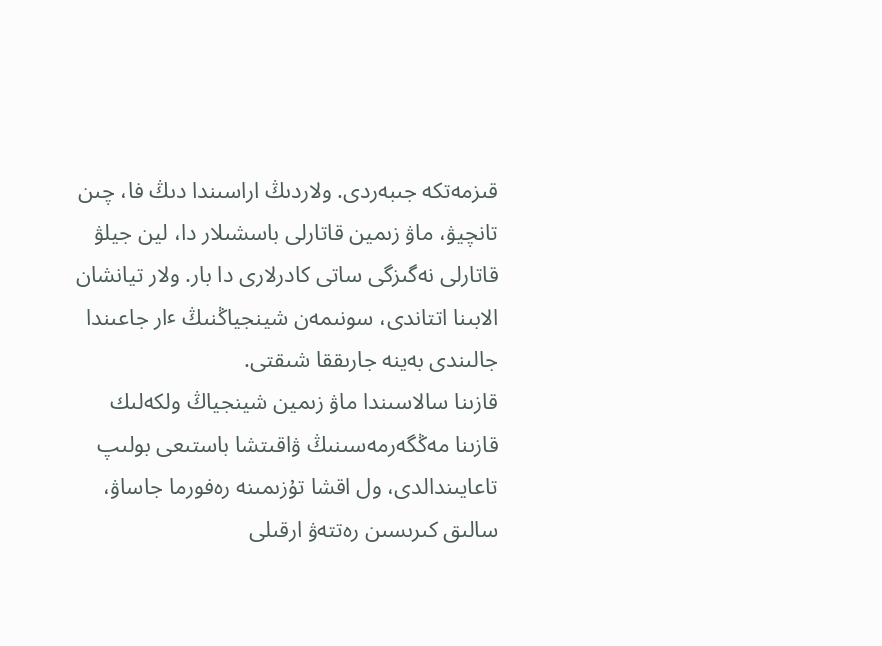قىزمەتكە جىبەردى. ولاردىڭ اراسىندا دىڭ فا، چىن تانچيۋ، ماۋ زىمين قاتارلى باسشىلار دا، لين جيلۋ قاتارلى نەگىزگى ساتى كادرلارى دا بار. ولار تيانشان الابىنا اتتاندى، سونىمەن شينجياڭنىڭ ٴار جاعىندا جالىندى بەينە جارىققا شىقتى.
قازىنا سالاسىندا ماۋ زىمين شينجياڭ ولكەلىك قازىنا مەڭگەرمەسىنىڭ ۋاقىتشا باستىعى بولىپ تاعايىندالدى، ول اقشا تۇزىمىنە رەفورما جاساۋ، سالىق كىرىسىن رەتتەۋ ارقىلى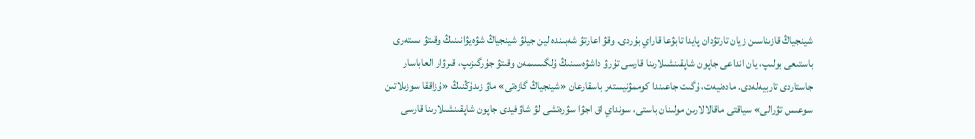شينجياڭ قازىناسىن زيان تارتۋدان پايدا تابۋعا قاراي بۇردى. وقۋ اعارتۋ شەبىندە لين جيلۋ شينجياڭ شۋەيۋانىنىڭ وقىتۋ ىستەرى باستىعى بولىپ، يان انداعى جاپون شاپقىنشىلارىنا قارسى تۇرۋ داشۋەسىنىڭ ۇلگىسىمەن وقىتۋ جۇرگىزىپ، قىرۋار العاباسار جاستاردى تاربيەلەدى. مادەنيەت، ۇگىت جاعىندا كوممۋنيستەر باسقارعان «شينجياڭ گازەتى» ماۋ زىدۇڭنىڭ «ۇزاققا سوزىلاتىن سوعىس تۋرالى» سياقتى ماقالالارىن مولىنان باستى، سونداي اق اجۋا سۋرەتشى لۋ شاۋفيدى جاپون شاپقىنشىلارىنا قارسى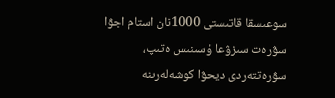سوعىسقا قاتىستى 1000نان استام اجۋا سۋرەت سىزۋعا ۇسىنىس ەتىپ، سۋرەتتەردى ديحۋا كوشەلەرىنە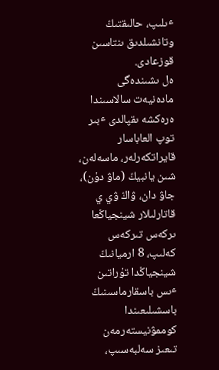ٴىلىپ، حالىقتىڭ وتانشىلدىق ىنتاسىن قوزعادى.
ەل ىشىندەگى مادەنيەت سالاسىندا ەرەكشە ىقپالدى ٴبىر توپ العاباسار قايراتكەرلەر، ماسەلەن، شىن يانبيڭ (ماۋ دۇن)، جاۋ دان، ۋاڭ ۋي ي قاتارلىلار شينجياڭعا ىركەس تىركەس كەلىپ، 8 ارميانىڭ شينجياڭدا تۇراتىن ٴىس باسقارماسىنىڭ باسشىلىعىندا كوممۋنيستەرمەن تىعىز سەلبەسىپ،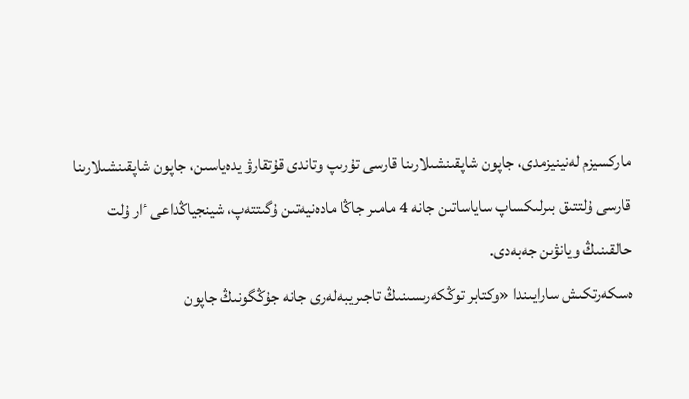ماركسيزم لەنينيزمدى، جاپون شاپقىنشىلارىنا قارسى تۇرىپ وتاندى قۇتقارۋ يدەياسىن، جاپون شاپقىنشىلارىنا قارسى ۇلتتىق بىرلىكساپ ساياساتىن جانە 4 مامىر جاڭا مادەنيەتىن ۇگىتتەپ، شينجياڭداعى ٴار ۇلت حالقىنىڭ ويانۋىن جەبەدى.
ەسكەرتكىش سارايىندا «وكتابر توڭكەرىسىنىڭ تاجىريبەلەرى جانە جۇڭگونىڭ جاپون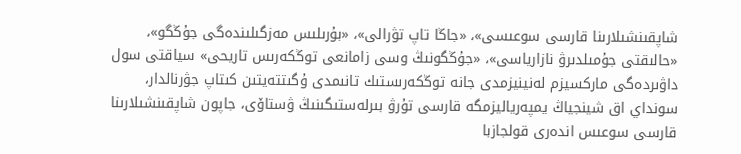شاپقىنشىلارىنا قارسى سوعىسى»، «جاڭا تاپ تۋرالى»، «بۇرىلىس مەزگىلىندەگى جۇڭگو»، «حالىقتى جۇمىلدىرۋ نازارياسى»، «جۇڭگونىڭ وسى زامانعى توڭكەرىس تاريحى» سياقتى سول داۋىردەگى ماركسيزم لەنينيزمدى جانە توڭكەرىستىك تانىمدى ۇگىتتەيتىن كىتاپ جۋرنالدار، سونداي اق شينجياڭ يمپەرياليزمگە قارسى تۇرۋ بىرلەستىگىنىڭ ۋستاۆى، جاپون شاپقىنشىلارىنا قارسى سوعىس اندەرى قولجازبا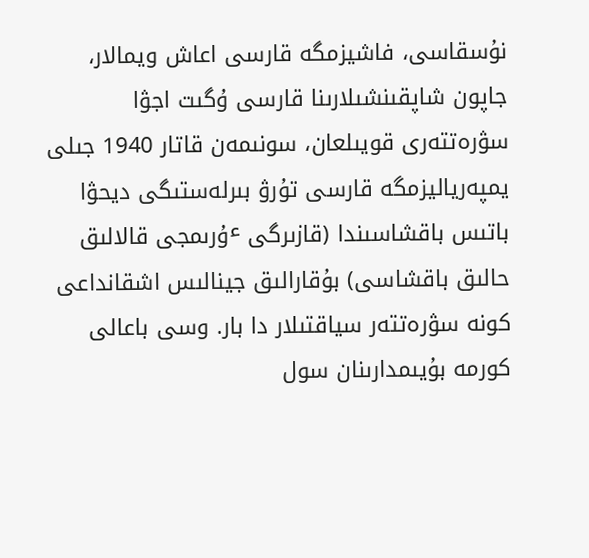نۇسقاسى، فاشيزمگە قارسى اعاش ويمالار، جاپون شاپقىنشىلارىنا قارسى ۇگىت اجۋا سۋرەتتەرى قويىلعان، سونىمەن قاتار 1940 جىلى يمپەرياليزمگە قارسى تۇرۋ بىرلەستىگى ديحۋا باتىس باقشاسىندا (قازىرگى ٴۇرىمجى قالالىق حالىق باقشاسى) بۇقارالىق جينالىس اشقانداعى كونە سۋرەتتەر سياقتىلار دا بار. وسى باعالى كورمە بۇيىمدارىنان سول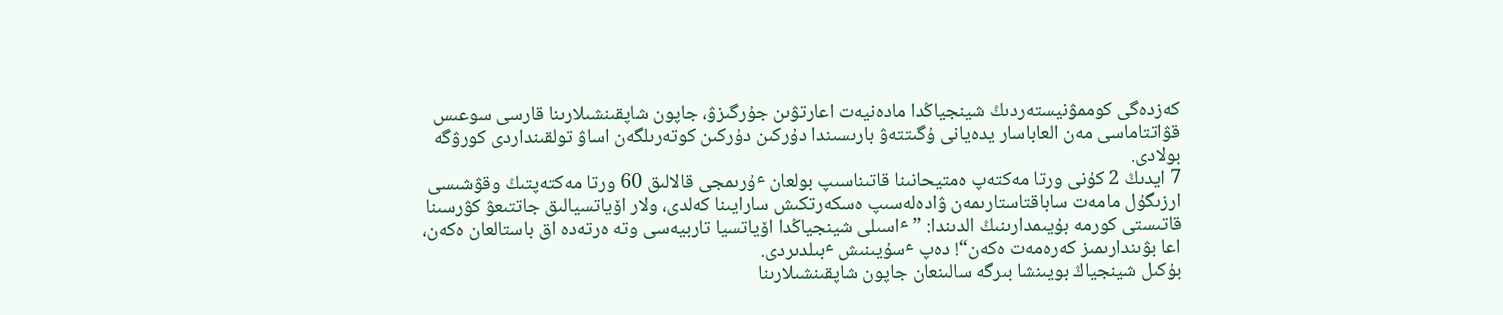كەزدەگى كوممۋنيستەردىڭ شينجياڭدا مادەنيەت اعارتۋىن جۇرگىزۋ، جاپون شاپقىنشىلارىنا قارسى سوعىس قۋاتتاماسى مەن العاباسار يدەيانى ۇگىتتەۋ بارىسىندا دۇركىن دۇركىن كوتەرىلگەن اساۋ تولقىنداردى كورۋگە بولادى.
7 ايدىڭ 2 كۇنى ورتا مەكتەپ ەمتيحانىنا قاتىناسىپ بولعان ٴۇرىمجى قالالىق 60 ورتا مەكتەپتىڭ وقۋشىسى ارزىگۇل مامەت ساباقتاستارىمەن ۋادەلەسىپ ەسكەرتكىش سارايىنا كەلدى، ولار اۆياتسيالىق جاتتىعۋ كۋرسىنا قاتىستى كورمە بۇيىمدارىنىڭ الدىندا: ”ٴاسىلى شينجياڭدا اۆياتسيا تاربيەسى وتە ەرتەدە اق باستالعان ەكەن، اعا بۋىندارىمىز كەرەمەت ەكەن“! دەپ ٴسۇيىنىش ٴبىلدىردى.
بۇكىل شينجياڭ بويىنشا بىرگە سالىنعان جاپون شاپقىنشىلارىنا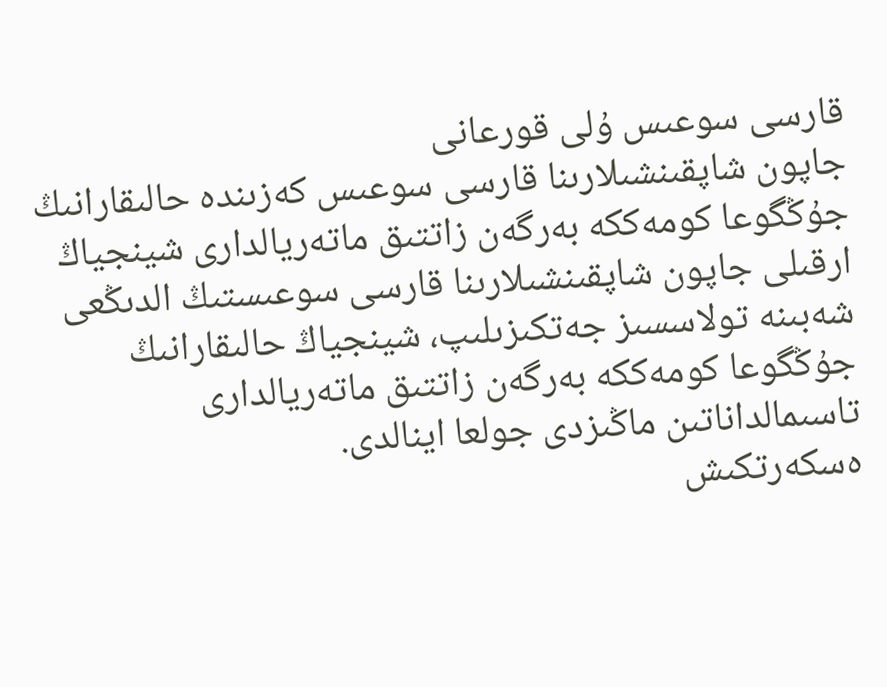قارسى سوعىس ۇلى قورعانى
جاپون شاپقىنشىلارىنا قارسى سوعىس كەزىندە حالىقارانىڭ جۇڭگوعا كومەككە بەرگەن زاتتىق ماتەريالدارى شينجياڭ ارقىلى جاپون شاپقىنشىلارىنا قارسى سوعىستىڭ الدىڭعى شەبىنە تولاسسىز جەتكىزىلىپ، شينجياڭ حالىقارانىڭ جۇڭگوعا كومەككە بەرگەن زاتتىق ماتەريالدارى تاسىمالداناتىن ماڭىزدى جولعا اينالدى.
ەسكەرتكىش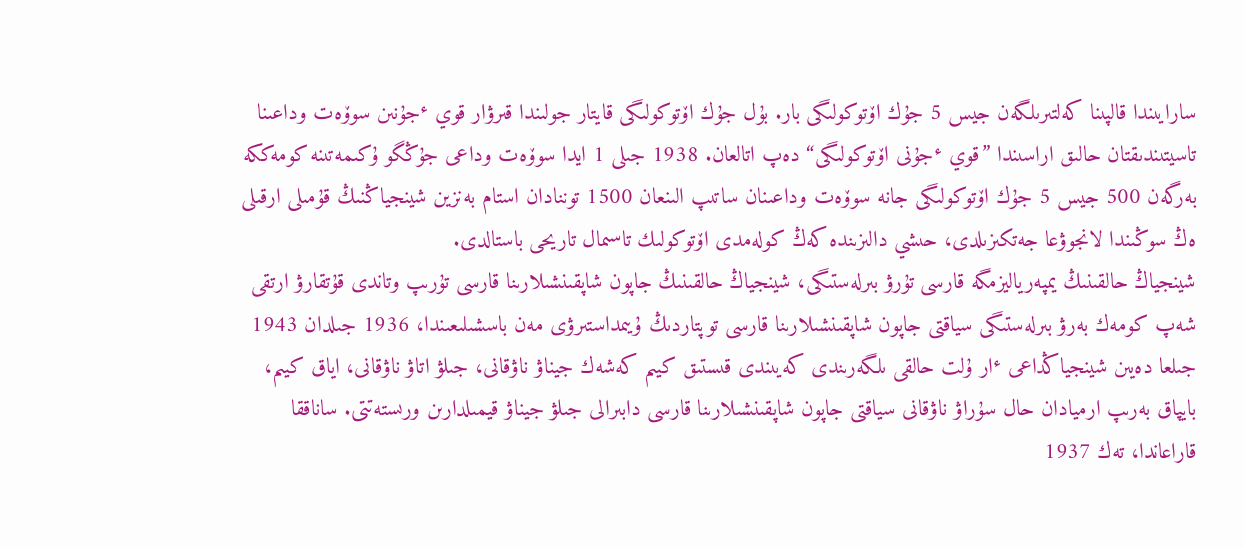سارايىندا قالپىنا كەلتىرىلگەن جيس 5 جۇك اۆتوكولىگى بار. بۇل جۇك اۆتوكولىگى قايتار جولىندا قىرۋار قوي ٴجۇنىن سوۆەت وداعىنا تاسيتىندىقتان حالىق اراسىندا ”قوي ٴجۇنى اۆتوكولىگى“ دەپ اتالعان. 1938 جىلى 1 ايدا سوۆەت وداعى جۇڭگو ۇكىمەتىنە كومەككە بەرگەن 500 جيس 5 جۇك اۆتوكولىگى جانە سوۆەت وداعىنان ساتىپ الىنعان 1500 توننادان استام بەنزين شينجياڭنىڭ قۇمىلى ارقىلى ەڭ سوڭىندا لانجوۋعا جەتكىزىلدى، حىشي دالىزىندە كەڭ كولەمدى اۆتوكولىك تاسىمال تاريحى باستالدى.
شينجياڭ حالقىنىڭ يمپەرياليزمگە قارسى تۇرۋ بىرلەستىگى، شينجياڭ حالقىنىڭ جاپون شاپقىنشىلارىنا قارسى تۇرىپ وتاندى قۇتقارۋ ارتقى شەپ كومەك بەرۋ بىرلەستىگى سياقتى جاپون شاپقىنشىلارىنا قارسى توپتاردىڭ ۇيىمداستىرۋى مەن باسشىلىعىندا، 1936 جىلدان 1943 جىلعا دەيىن شينجياڭداعى ٴار ۇلت حالقى ىلگەرىندى كەيىندى قىستىق كيىم كەشەك جيناۋ ناۋقانى، جىلۋ اتاۋ ناۋقانى، اياق كيىم، بايپاق بەرىپ ارميادان حال سۇراۋ ناۋقانى سياقتى جاپون شاپقىنشىلارىنا قارسى دابىرالى جىلۋ جيناۋ قيمىلدارىن ورىستەتتى. ساناققا قاراعاندا، تەك 1937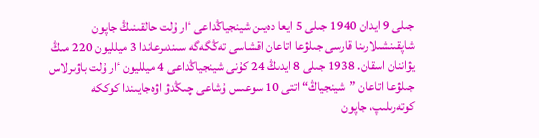جىلى 9 ايدان 1940 جىلى 5 ايعا دەيىن شينجياڭداعى ٴار ۇلت حالقىنىڭ جاپون شاپقىنشىلارىنا قارسى جىلۋعا اتاعان اقشاسى تەڭگەگە سىندىرعاندا 3 ميلليون 220 مىڭ يۋاننان اسقان. 1938 جىلى 8 ايدىڭ 24 كۇنى شينجياڭداعى 4 ميلليون ٴار ۇلت باۋىرلاس جىلۋعا اتاعان ”شينجياڭ“ اتتى 10 سوعىس ۇشاعى چىڭدۋ اۋەجايىندا كوككە كوتەرىلىپ، جاپون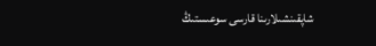شاپقىنشىلارىنا قارسى سوعىستىڭ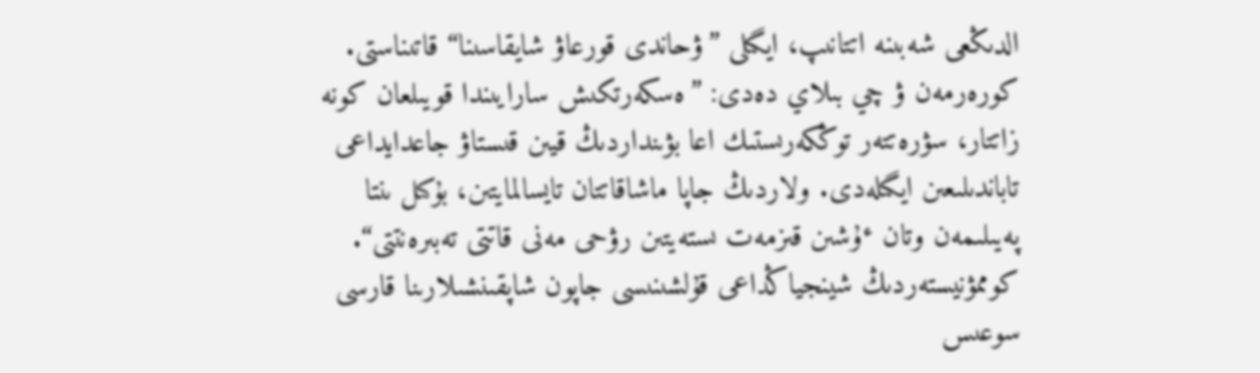الدىڭعى شەبىنە اتتانىپ، ايگىلى ”ۋحاندى قورعاۋ شايقاسىنا“ قاتىناستى.
كورەرمەن ۋ چي بىلاي دەدى: ”ەسكەرتكىش سارايىندا قويىلعان كونە زاتتار، سۋرەتتەر توڭكەرىستىك اعا بۋىنداردىڭ قيىن قىستاۋ جاعدايداعى تاباندىلىعىن ايگىلەدى. ولاردىڭ جاپا ماشاقاتتان تايسالمايتىن، بۇكىل ىنتا پەيىلىمەن وتان ٴۇشىن قىزمەت ىستەيتىن رۋحى مەنى قاتتى تەبىرەنتتى“.
كوممۋنيستەردىڭ شينجياڭداعى قۇلشىنىسى جاپون شاپقىنشىلارىنا قارسى سوعىس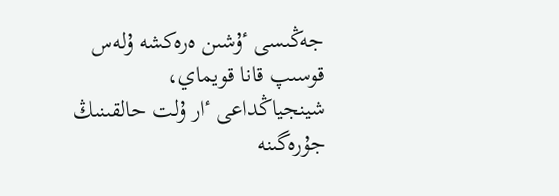جەڭىسى ٴۇشىن ەرەكشە ۇلەس قوسىپ قانا قويماي، شينجياڭداعى ٴار ۇلت حالقىنىڭ جۇرەگىنە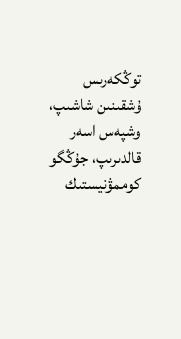توڭكەرىس ۇشقىنىن شاشىپ، وشپەس اسەر قالدىرىپ، جۇڭگو كوممۋنيستىك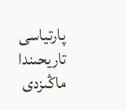پارتياسى تاريحىندا ماڭىزدى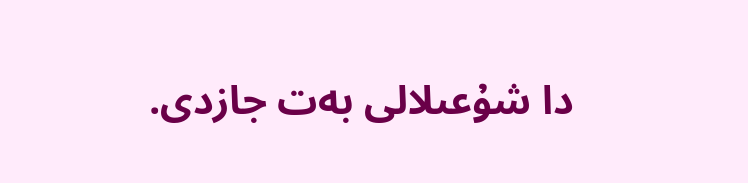دا شۇعىلالى بەت جازدى.